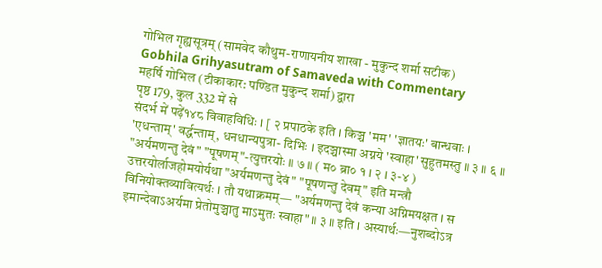गोभिल गृह्यसूत्रम् (सामवेद कौथुम-राणायनीय शाखा - मुकुन्द शर्मा सटीक)
Gobhila Grihyasutram of Samaveda with Commentary
महर्षि गोभिल (टीकाकार: पण्डित मुकुन्द शर्मा) द्वारा
पृष्ठ 179, कुल 332 में से
संदर्भ में पढ़ें१४८ विवाहविधिः । [ २ प्रपाठके इति । किञ्च 'मम' 'ज्ञातयः' बान्धवाः । 'एधन्ताम्' वर्द्धन्ताम्, धनधान्यपुत्रा- दिभिः । इदञ्चास्मा अग्नये 'स्वाहा' सुहुतमस्तु ॥ ३ ॥ ६ ॥ "अर्यमणन्तु देवं" "पूषणम्"-त्युत्तरयोः ॥ ७ ॥ ( म० ब्रा० १ । २ । ३-४ ) उत्तरयोर्लाजहोमयोर्यथा "अर्यमणन्तु देवं" "पूषणन्तु देवम्" इति मन्त्रौ विनियोक्तव्यावित्यर्थः । तौ यथाक्रमम्— "अर्यमणन्तु देवं कन्या अग्निमयक्षत । स इमान्देवाऽअर्यमा प्रेतोमुञ्चातु माऽमुतः स्वाहा" ॥ ३ ॥ इति । अस्यार्थः—नुशब्दोऽत्र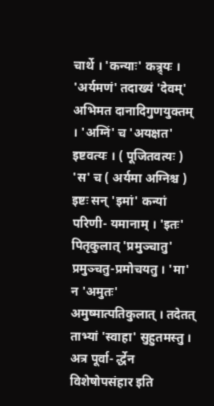चार्थे । 'कन्याः' कत्र्र्यः । 'अर्यमणं' तदाख्यं 'देवम्' अभिमत दानादिगुणयुक्तम् । 'अग्निं' च 'अयक्षत' इष्टवत्यः । ( पूजितवत्यः ) 'स' च ( अर्यमा अग्निश्च ) इष्टः सन् 'इमां' कन्यां परिणी- यमानाम् । 'इतः' पितृकुलात् 'प्रमुञ्चातु' प्रमुञ्चतु-प्रमोचयतु । 'मा' न 'अमुतः' अमुष्मात्पतिकुलात् । तदेतत् ताभ्यां 'स्वाहा' सुहुतमस्तु । अत्र पूर्वा- र्द्धेन विशेषोपसंहार इति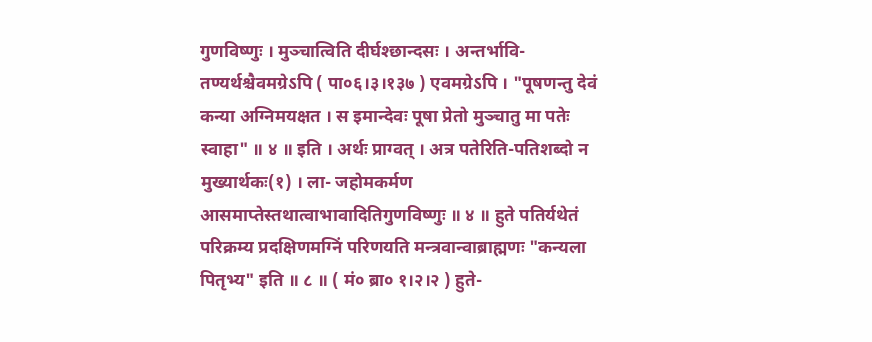गुणविष्णुः । मुञ्चात्विति दीर्घश्छान्दसः । अन्तर्भावि- तण्यर्थश्चैवमग्रेऽपि ( पा०६।३।१३७ ) एवमग्रेऽपि । "पूषणन्तु देवं कन्या अग्निमयक्षत । स इमान्देवः पूषा प्रेतो मुञ्चातु मा पतेः स्वाहा" ॥ ४ ॥ इति । अर्थः प्राग्वत् । अत्र पतेरिति-पतिशब्दो न मुख्यार्थकः(१) । ला- जहोमकर्मण आसमाप्तेस्तथात्वाभावादितिगुणविष्णुः ॥ ४ ॥ हुते पतिर्यथेतं परिक्रम्य प्रदक्षिणमग्निं परिणयति मन्त्रवान्वाब्राह्मणः "कन्यला पितृभ्य" इति ॥ ८ ॥ ( मं० ब्रा० १।२।२ ) हुते-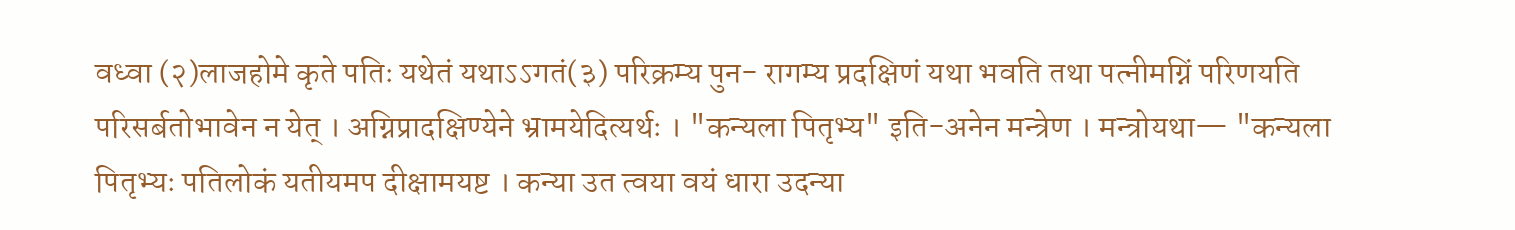वध्वा (२)लाजहोमे कृते पतिः यथेतं यथाऽऽगतं(३) परिक्रम्य पुन- रागम्य प्रदक्षिणं यथा भवति तथा पत्नीमग्निं परिणयति परिसर्बतोभावेन न येत् । अग्निप्रादक्षिण्येने भ्रामयेदित्यर्थः । "कन्यला पितृभ्य" इति-अनेन मन्त्रेण । मन्त्रोयथा— "कन्यला पितृभ्यः पतिलोकं यतीयमप दीक्षामयष्ट । कन्या उत त्वया वयं धारा उदन्या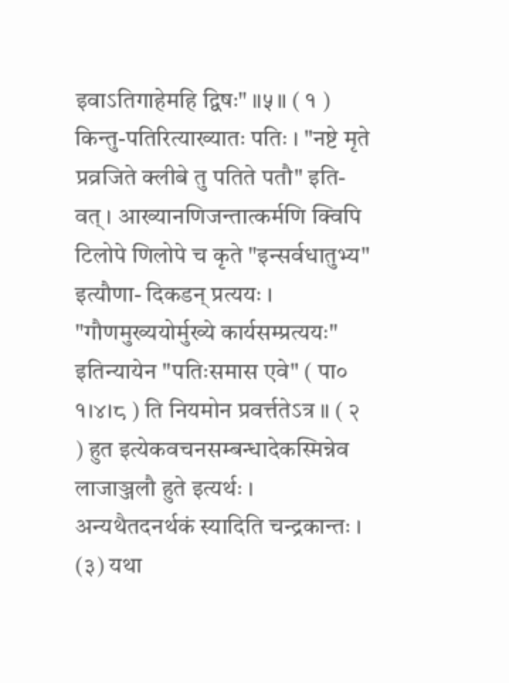इवाऽतिगाहेमहि द्विषः" ॥५॥ ( १ ) किन्तु-पतिरित्याख्यातः पतिः । "नष्टे मृते प्रव्रजिते क्लीबे तु पतिते पतौ" इति- वत् । आख्यानणिजन्तात्कर्मणि क्विपि टिलोपे णिलोपे च कृते "इन्सर्वधातुभ्य" इत्यौणा- दिकडन् प्रत्ययः । "गौणमुख्ययोर्मुख्ये कार्यसम्प्रत्ययः" इतिन्यायेन "पतिःसमास एवे" ( पा० १।४।८ ) ति नियमोन प्रवर्त्ततेऽत्र ॥ ( २ ) हुत इत्येकवचनसम्बन्धादेकस्मिन्नेव लाजाञ्जलौ हुते इत्यर्थः । अन्यथैतदनर्थकं स्यादिति चन्द्रकान्तः । (३) यथा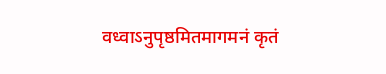वध्वाऽनुपृष्ठमितमागमनं कृतं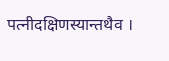पत्नीदक्षिणस्यान्तथैव ।